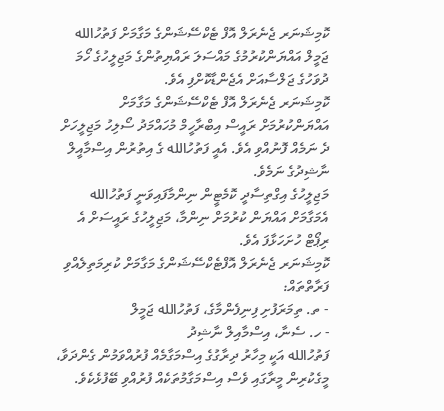ކޮމިޝަނަރ ޖެނެރަލް އޮފް ޓެކްސޭޝަންގެ މަގާމަށް ފަތުހުالله ޖަމީލް އައްޔަންކުރުމުގެ މައްސަލަ ރައްޔިތުންގެ މަޖިލީހުގެ ހޯމަ ދުވަހުގެ ޖަލްސާއަށް އެޖެންޑާކޮށްފި އެވެ.
ކޮމިޝަނަރ ޖެނެރަލް އޮފް ޓެކްސޭޝަންގެ މަގާމަށް އައްޔަންކުރުމަށް ރައީސް އިބްރާހީމް މުހައްމަދު ސޯލިހު މަޖިލީހަށް ދެ ނަމެއް ފޮނުއްވި އެވެ. އެއީ ފަތުހުالله ގެ އިތުރުން އިސްމާއީލް ނާޝިދުގެ ނަމެވެ.
މަޖިލީހުގެ އިގްތިސާދީ ކޮމެޓީން ނިންމާފައިވަނީ ފަތުހުالله އެމަގާމަށް އައްޔަން ކުރުމަށް ނިންމާ، މަޖިލީހުގެ ރައީސަށް އެ ރިޕޯޓް ހުށަހަޅާފަ އެވެ.
ކޮމިޝަނަރ ޖެނެރަލް އޮފްޓެކްސޭޝަންގެ މަގާމަށް ކުރިމަތިލެއްވި ފަރާތްތައް:
- ތ. ތިމަރަފުށި ފިނިފެންމާގެ، ފަތުހުالله ޖަމީލް
- ހ. ސެނާ، އިސްމާއިލް ނާޝިދު
ފަތުހުالله އަކީ މިހާރު ދިރާގުގެ އިސްމަގާމެއް ފުރުއްވަމުން ގެންދަވާ، މީގެކުރިން މީރާގައި ވެސް އިސްމަގާމުތަކެއް ފުރުއްވި ބޭފުޅެކެވެ.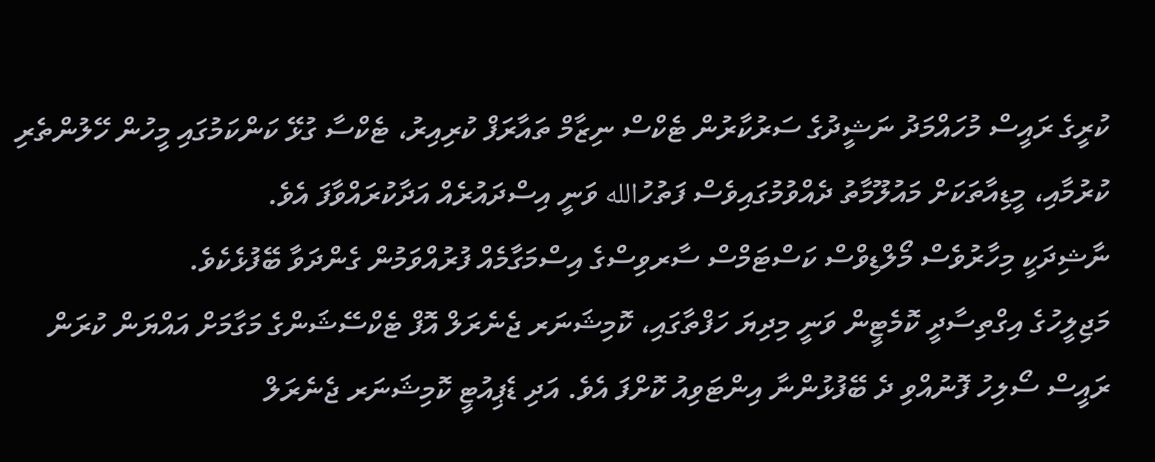ކުރީގެ ރައީސް މުހައްމަދު ނަޝީދުގެ ސަރުކާރުން ޓެކްސް ނިޒާމް ތައާރަފް ކުރިއިރު، ޓެކްސާ ގުޅޭ ކަންކަމުގައި މީހުން ހޭލުންތެރި ކުރުމާއި، މީޑިއާތަކަށް މައުލޫމާތު ދެއްވުމުގައިވެސް ފަތުހުالله ވަނީ އިސްދައުރެއް އަދާކުރައްވާފަ އެވެ.
ނާޝިދަކީ މިހާރުވެސް މޯލްޑިވްސް ކަސްޓަމްސް ސާރވިސްގެ އިސްމަގާމެއް ފުރުއްވަމުން ގެންދަވާ ބޭފުޅެކެވެ.
މަޖިލީހުގެ އިގްތިސާދީ ކޮމެޓީން ވަނީ މިދިޔަ ހަފްތާގައި، ކޮމިޝަނަރ ޖެނެރަލް އޮފް ޓެކްސޭޝަންގެ މަގާމަށް އައްޔަން ކުރަން ރައީސް ސޯލިހު ފޮނުއްވި ދެ ބޭފުޅުންނާ އިންޓަވިއު ކޮށްފަ އެވެ. އަދި ޑެޕިއުޓީ ކޮމިޝަނަރ ޖެނެރަލް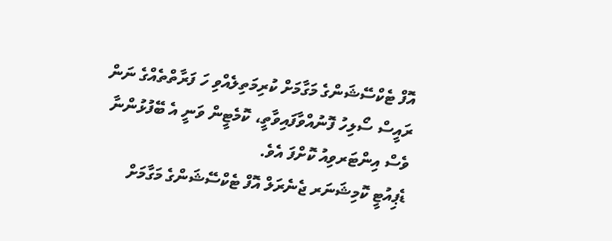އޮފް ޓެކްސޭޝަންގެ މަގާމަށް ކުރިމަތިލެއްވި ހަ ފަރާތްތެއްގެ ނަން ރައީސް ސޯލިހު ފޮނުއްވާފައިވާތީ، ކޮމެޓީން ވަނީ އެ ބޭފުޅުންނާ ވެސް އިންޓަރވިއު ކޮށްފަ އެވެ.
ޑެޕިއުޓީ ކޮމިޝަނަރ ޖެނެރަލް އޮފް ޓެކްސޭޝަންގެ މަގާމަށް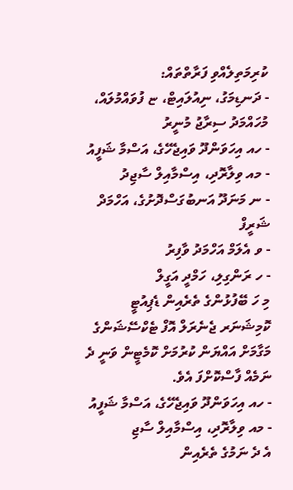ކުރިމަތިލެއްވި ފަރާތްތައް:
- ދަނޑިމަގު، ނިއުލައިޓް، ޏ ފުވައްމުލައް، މުހައްމަދު ސިރާޖު މުނީރު
- ހއ އިހަވަންދޫ ވައިޖެހޭގެ، އަސްމާ ޝަފީއު
- މއ ވިލާރޮދި، އިސްމާއިލް ސާޖިދު
- ނ މަނަދޫ އަނބުގަސްދޮށުގެ، އަހްމަދް ޝަރީފް
- ވ އެލަމް އަހްމަދު ވާފިރު
- ހ ރަންގިލި، ހަމްދީ އަގީލް
މި ހަ ބޭފުޅުންގެ ތެރެއިން ޑެޕިއުޓީ ކޮމިޝަނަރ ޖެނެރަލް އޮފް ޓެކްސޭޝަންގެ މަގާމަށް އައްޔަން ކުރުމަށް ކޮމެޓީން ވަނީ ދެ ނަމެއް ފާސްކޮށްފަ އެވެ.
- ހއ އިހަވަންދޫ ވައިޖެހޭގެ، އަސްމާ ޝަފީއު
- މއ ވިލާރޮދި، އިސްމާއިލް ސާޖި
އެ ދެ ނަމުގެ ތެރެއިން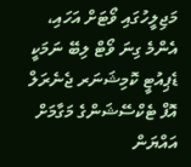މަޖިލީހުގައި ވޯޓަށް އަހައި، އެންމެ ގިނަ ވޯޓް ލިބޭ ނަމަކީ ޑެޕިއުޓީ ކޮމިޝަނަރ ޖެނެރަލް އޮފް ޓެކްސޭޝަންގެ މަގާމަށް އައްޔަން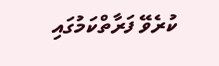ކުރެވޭ ފަރާތްކަމުގައި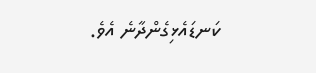ކަނޑައެޅިގެންދާނެ އެވެ.